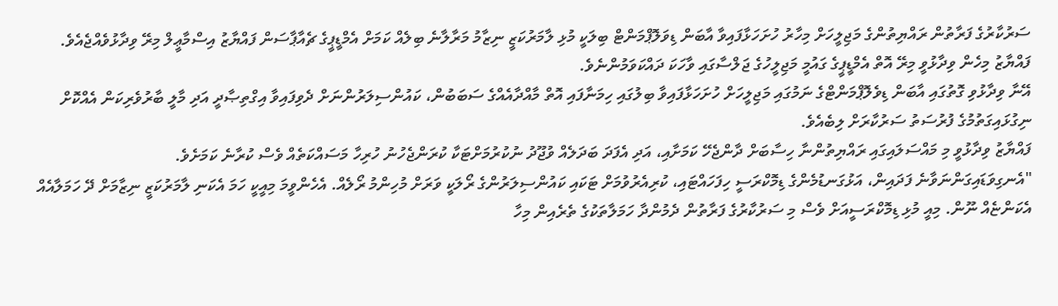ސަރުކާރުގެ ފަރާތުން ރައްޔިތުންގެ މަޖިލީހަށް މިހާރު ހުށަހަޅާފައިވާ އާބަން ޑިވަލޮޕްމަންޓް ބިލަކީ މުޅި ލާމަރުކަޒީ ނިޒާމު މަރާލާނެ ބިލެއް ކަމަށް އެމްޑީޕީގެ ޗެއާޕާސަން ފައްޔާޒު އިސްމާޢީލް މިރޭ ވިދާޅުވެއްޖެއެވެ.
ފައްޔާޒު މިހެން ވިދާޅުވީ މިރޭ އޮތް އެމްޑީޕީގެ ގައުމީ މަޖިލީހުގެ ޖަލްސާގައި ވާހަކަ ދައްކަވަމުންނެވެ.
އޭނާ ވިދާޅުވި ގޮތުގައި އާބަން ޑިވެލޮޕްމަންޓްގެ ނަމުގައި މަޖިލީހަށް ހުށަހަޅާފައިވާ ބިލުގައި ހިމަނާފައި އޮތް މާއްދާއެއްގެ ސަބަބުން، ކައުންސިލަރުންނަށް ދެވިފައިވާ އިގްތިޞާދީ އަދި މާލީ ބާރުވެރިކަން އެއްކޮށް ނިގުޅައިގަތުމުގެ ފުރުސަތު ސަރުކާރަށް ލިބެއެވެ.
ފައްޔާޒު ވިދާޅުވީ މި މައްސަލައިގައި ރައްޔިތުންނާ ހިސާބަށް ދާންޖެހޭ ކަމަށާއި، އަދި އެފަދަ ބަދަލެއް ވުޖޫދު ނުކުރުމަށްޓަކާ ކުރަންޖެހުނު ހުރިހާ މަސައްކަތެއް ވެސް ކުރާނެ ކަމަށެވެ.
"އެނގިވަޑައިގަންނަވާނެ ފަދައިން، އަޅުގަނޑުމެންގެ ޑިމޮކްރަސީ ހިފަހައްޓައި، ކުރިއެރުވުމަށް ޓަކައި ކައުންސިލަރުންގެ ރޯލަކީ ވަރަށް މުހިންމު ރޯލެއް. އެހެންވީމަ މިއީކީ ހަމަ އެކަނި ލާމަރުކަޒީ ނިޒާމަށް ދޭ ހަމަލާއެއް އެކަންޏެއް ނޫން. މިއީ މުޅި ޑިމޮކްރަސީއަށް ވެސް މި ސަރުކާރުގެ ފަރާތުން ދެމުންދާ ހަމަލާތަކުގެ ތެރެއިން މިހާ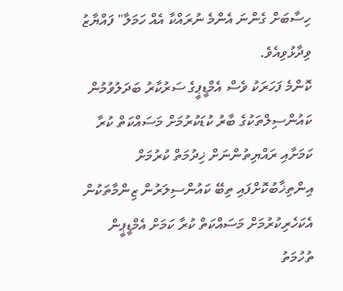ހިސާބަށް ގެންނަ އެންމެ ނުރައްކާ އެއް ހަމަލާ" ފައްޔާޒު ވިދާޅުވިއެވެ.
ކޮންމެ ފަހަރަކު ވެސް އެމްޑީޕީގެ ސަރުކާރު ބަދަލުވުމުން ކައުންސިލްތަކުގެ ބާރު ކުޑަކުރުމަށް މަސައްކަތް ކުރާ ކަމަށާއި ރައްޔިތުންނަށް ޚިދުމަތް ކުރުމަށް އިންތިޚާބުކޮށްފައި ތިބޭ ކައުންސިލަރުން ޒިންމާތަކުން އެކަހެރިކުރުމަށް މަސައްކަތް ކުރާ ކަމަށް އެމްޑީޕީން ތުހުމަތު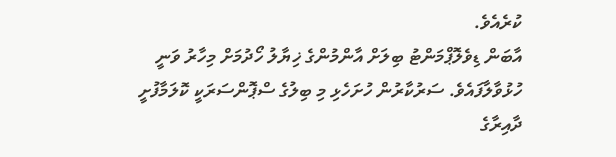ކުރެއެވެ.
އާބަން ޑިވެލޮޕްމަންޓު ބިލަށް އާންމުންގެ ޚިޔާލު ހޯދުމަށް މިހާރު ވަނީ ހުޅުވާލާފައެވެ. ސަރުކާރުން ހުށަހެޅި މި ބިލުގެ ސްޕޮންސަރަކީ ކޮލަމާފުށީ ދާއިރާގެ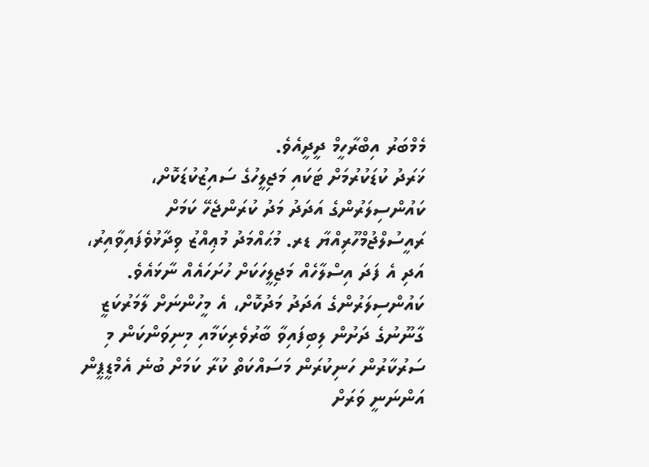މެމްބަރު އިބްރާހީމް ދީދީއެވެ.
ޚަރަދު ކުޑަކުރުމަށް ޓަކައި މަޖިލީހުގެ ސައިޒުކުޑަކޮށް، ކައުންސިލަރުންގެ އަދަދު މަދު ކުރަންޖެހޭ ކަމަށް ރައީސުލްޖުމްހޫރިއްޔާ ޑރ. މުޙައްމަދު މުޢިއްޒު ވިދާޅުވެފައިވާއިރު، އަދި އެ ފަދަ އިސްލާހެއް މަޖިލީހަކަށް ހުށަހައެއް ނާޅައެވެ.
ކައުންސިލަރުންގެ އަދަދު މަދުކޮށް، އެ މީހުންނަށް ލާމަރުކަޒީ ގާނޫނުގެ ދަށުން ލިބިފައިވާ ބާރުވެރިކަމާއި މިނިވަންކަން މި ސަރުކާރުން ހަނިކުރަން މަސައްކަތް ކުރާ ކަމަށް ބުނެ އެމްޑީޕީން އަންނަނީ ވަރަށް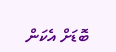ބޮޑަށް އެކަން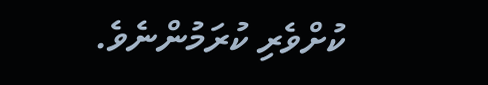ކުށްވެރި ކުރަމުންނެވެ.